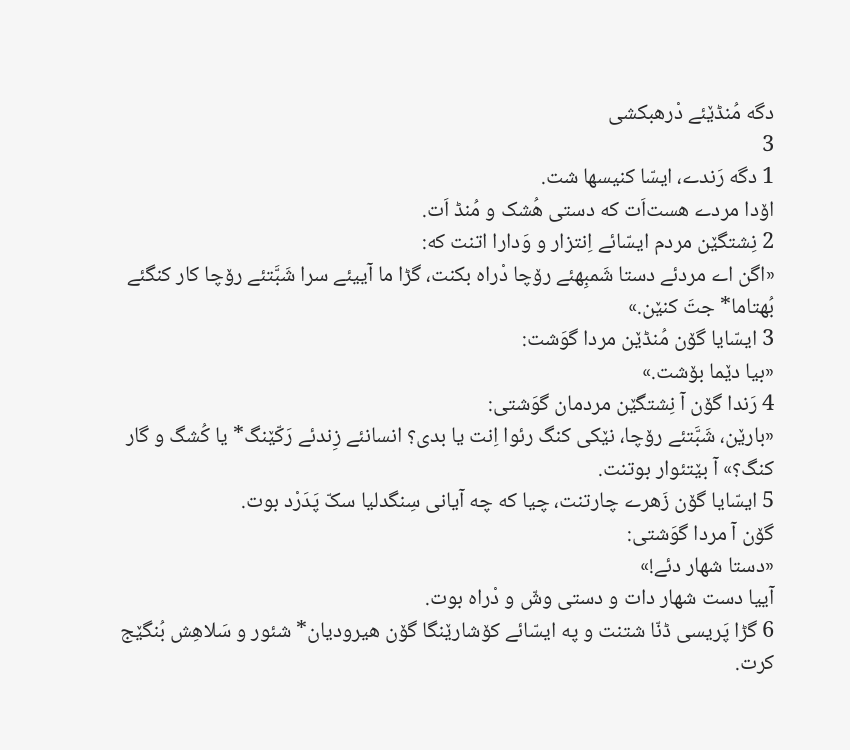دگه مُنڈێئے دْرهبکشی
3
1 دگه رَندے، ایسّا کنیسها شت.
اۆدا مردے هست‌اَت که دستی هُشک و مُنڈ اَت.
2 نِشتگێن مردم ایسّائے اِنتزار و وَدارا اتنت که:
«اگن اے مردئے دستا شَمبِهئے رۆچا دْراه بکنت، گڑا ما آییئے سرا شَبَّتئے رۆچا کار کنگئے بُهتاما* جتَ کنێن.»
3 ایسّایا گۆن مُنڈێن مردا گوَشت:
«بیا دێما بۆشت.»
4 رَندا گۆن آ نِشتگێن مردمان گوَشتی:
«بارێن، شَبَّتئے رۆچا، نێکی کنگ رئوا اِنت یا بدی؟ انسانئے زِندئے رَکّێنگ* یا کُشگ و گار کنگ؟» آ بێتئوار بوتنت.
5 ایسّایا گۆن زَهرے چارتنت، چیا که چه آیانی سِنگدلیا سکّ پَدَرْد بوت.
گۆن آ مردا گوَشتی:
«دستا شهار دئے!»
آییا دست شهار دات و دستی وشّ و دْراه بوت.
6 گڑا پَریسی ڈنّا شتنت و په ایسّائے کۆشارێنگا گۆن هیرودیان* شئور و سَلاهِش بُنگێج کرت.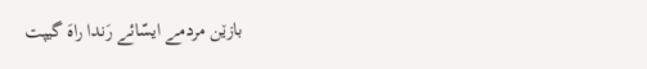بازێن مردمے ایسّائے رَندا راهَ گیپت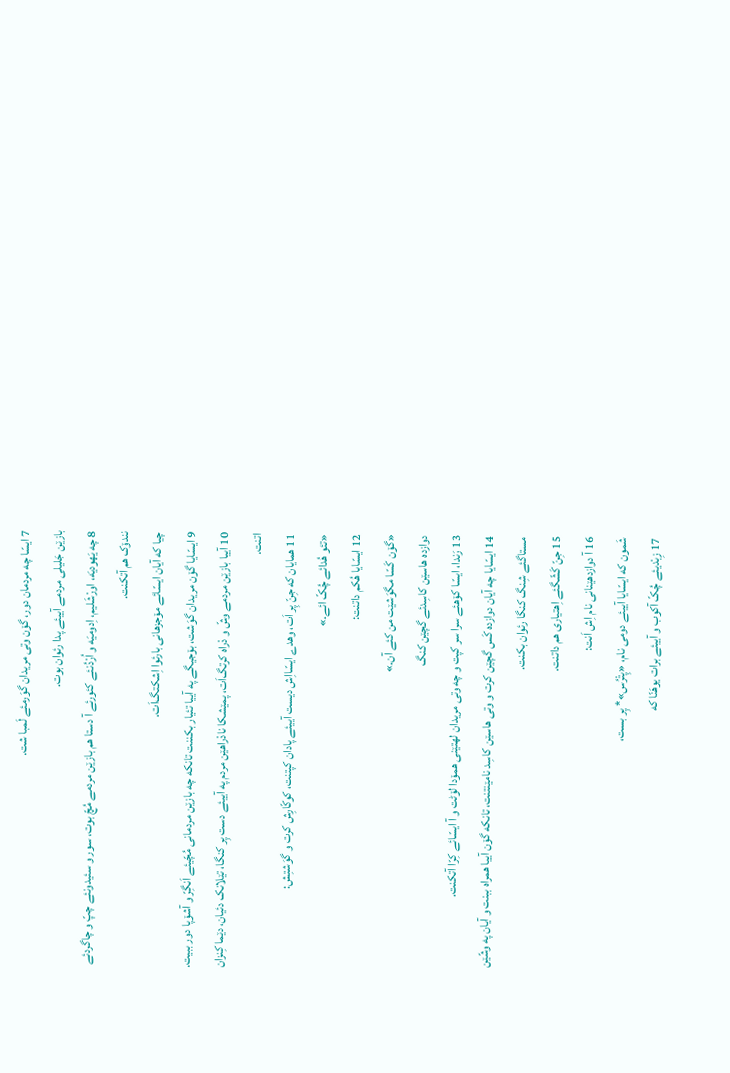7 ایسّا چه مردمان دور، گۆن وتی مریدان گوَرمئے لَمبا شت.
بازێن جَلیلی مردمے آییئے پدا رئوان بوت.
8 چه یَهودیَه، اورْشَلیم، اِدومیَه و اُرْدُنئے کئورئے آ دستا هم بازێن مردمے مُچّ بوت، سور و سئیدونئے چپّ و چاگردئے نندۆک هم آتکنت.
چیا که آیان ایسّائے مۆجزهانی بارئوا اِشکتگ‌اَت.
9 ایسّایا گۆن مریدان گوَشت، بۆجیگے په آییا تئیار بکننت تانکه چه بازێن مردمانی مُچّیئے اَنگِرّ و آشۆپا دور ببیت.
10 آییا بازێن مردمے وشّ و دْراه کرتگ‌اَت، پمێشکا نادْراهێن مردم په آییئے دست پِر کنگا، تێلانک دئیان، دێما کِنزان اتنت.
11 همایان که جِنّ پِر اَت، وهدے ایسّااِش دیست آییئے پادان کپتنت، کوکّارِش کرت و گوَشتِش:
«تئو هُدائے چُکّ ائے.»
12 ایسّایا هُکم داتنت:
«گۆن کَسّا مگوَشێت من کئے آن.»
دوازده هاسێن کاسِدئے گچێن کنگ
13 رَندا، ایسّا کۆهئے سرا سر کپت و چه وتی مریدان لهتێنی همۆدا لۆٹت و آ ایسّائے کِرّا آتکنت.
14 ایسّایا چه آیان دوازده کَس گچێن کرت و وتی هاسێن کاسِد نامێنتنت، تانکه گۆن آییا همراه ببنت و آیان په وشّێن مستاگئے شِنگ کنگا رئوان بکنت.
15 جِنّ کَشّگئے اِهتیاری هم داتنت.
16 آ دوازدهێنانی نام اِش اَنت:
شَمون که ایسّایا آییئے دومی نام، «پِتْرُس»* پِر بست،
17 زِبْدیئے چُکّ آکوب و آییئے برات یوهَنّا که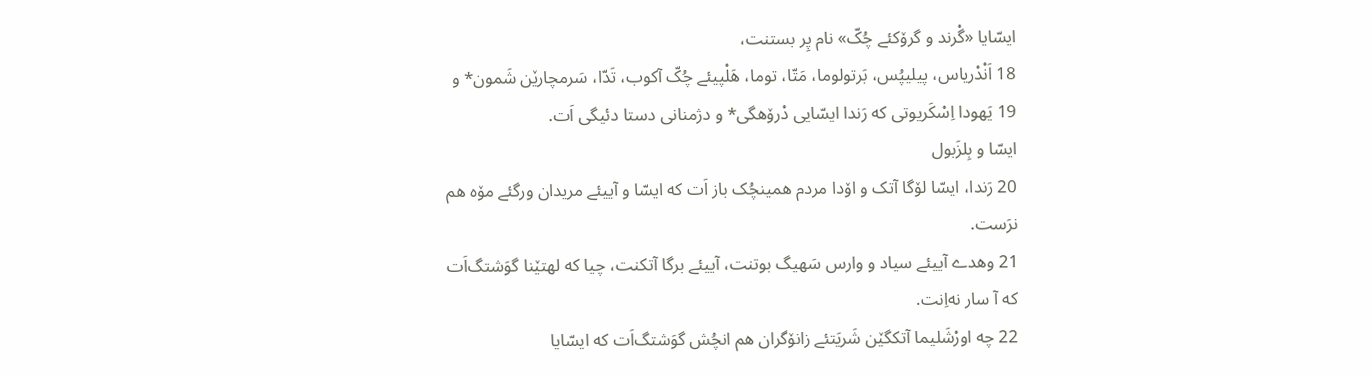ایسّایا «گْرند و گرۆکئے چُکّ» نام پِر بستنت،
18 اَنْدْریاس، پیلیپُس، بَرتولوما، مَتّا، توما، هَلْپیئے چُکّ آکوب، تَدّا، سَرمچارێن شَمون* و
19 یَهودا اِسْکَریوتی که رَندا ایسّایی دْرۆهگی* و دژمنانی دستا دئیگی اَت.
ایسّا و بِلزَبول
20 رَندا، ایسّا لۆگا آتک و اۆدا مردم همینچُک باز اَت که ایسّا و آییئے مریدان ورگئے مۆه هم نرَست.
21 وهدے آییئے سیاد و وارس سَهیگ بوتنت، آییئے برگا آتکنت، چیا که لهتێنا گوَشتگ‌اَت که آ سار نه‌اِنت.
22 چه اورْشَلیما آتکگێن شَریَتئے زانۆگران هم انچُش گوَشتگ‌اَت که ایسّایا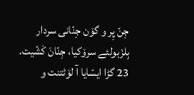جِنّ پِر و گۆن جِنّانی سردار بِلزَبولئے سرۆکیا، جِنّانَ کَشّیت.
23 گڑا ایسّایا آ لۆٹتنت و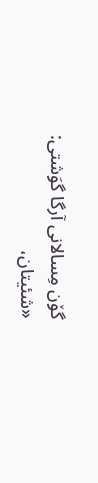گۆن مِسالانی آرگا گوَشتی:
«شئیتان،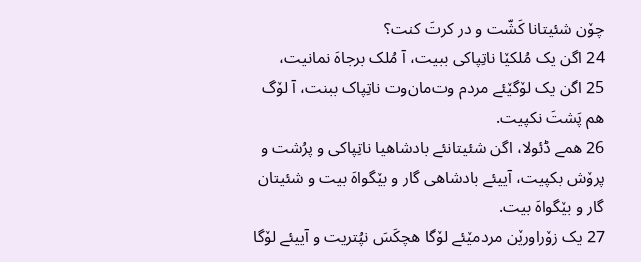چۆن شئیتانا کَشّت و در کرتَ کنت؟
24 اگن یک مُلکێا ناتِپاکی ببیت، آ مُلک برجاهَ نمانیت،
25 اگن یک لۆگێئے مردم وت‌مان‌وت ناتِپاک ببنت، آ لۆگ هم پَشتَ نکپیت.
26 همے ڈئولا، اگن شئیتانئے بادشاهیا ناتِپاکی و پرُشت و پرۆش بکپیت، آییئے بادشاهی گار و بێگواهَ بیت و شئیتان گار و بێگواهَ بیت.
27 یک زۆراورێن مردمێئے لۆگا هچکَسَ نپُتریت و آییئے لۆگا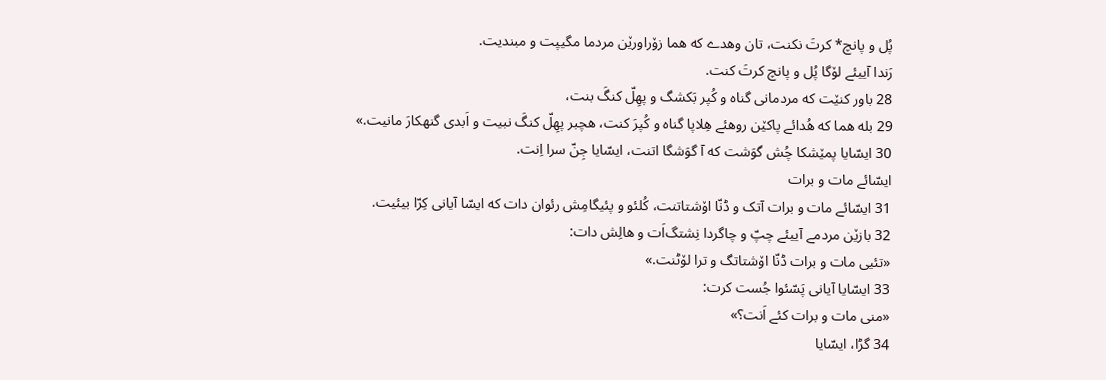پُل و پانچ* کرتَ نکنت، تان وهدے که هما زۆراورێن مردما مگیپت و مبندیت.
رَندا آییئے لۆگا پُل و پانچ کرتَ کنت.
28 باور کنێت که مردمانی گناه و کُپر بَکشگ و پهِلّ کنگَ بنت،
29 بله هما که هُدائے پاکێن روهئے هِلاپا گناه و کُپرَ کنت، هچبر پهِلّ کنگَ نبیت و اَبدی گنهکارَ مانیت.»
30 ایسّایا پمێشکا چُش گوَشت که آ گوَشگا اتنت، ایسّایا جِنّ سرا اِنت.
ایسّائے مات و برات
31 ایسّائے مات و برات آتک و ڈنّا اۆشتاتنت، کُلئو و پئیگامِش رئوان دات که ایسّا آیانی کِرّا بیئیت.
32 بازێن مردمے آییئے چپّ و چاگردا نِشتگ‌اَت و هالِش دات:
«تئیی مات و برات ڈنّا اۆشتاتگ و ترا لۆٹنت.»
33 ایسّایا آیانی پَسّئوا جُست کرت:
«منی مات و برات کئے اَنت؟»
34 گڑا، ایسّایا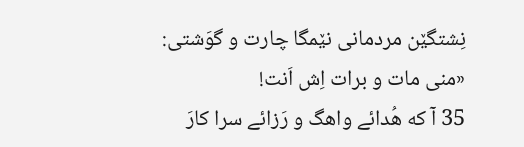نِشتگێن مردمانی نێمگا چارت و گوَشتی:
«منی مات و برات اِش اَنت!
35 آ که هُدائے واهگ و رَزائے سرا کارَ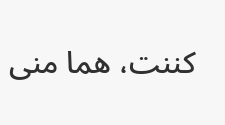کننت، هما منی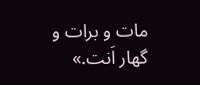مات و برات و گهار اَنت.»